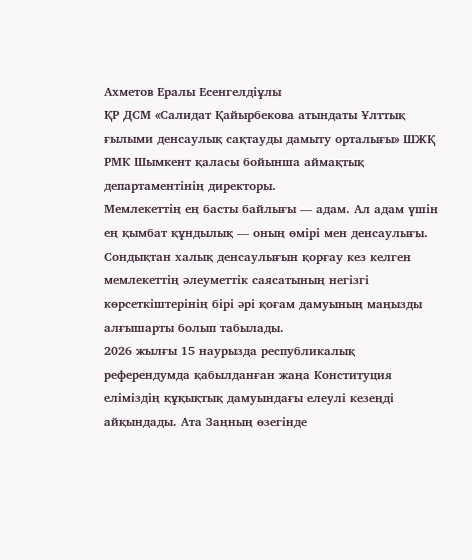Ахметов Ералы Есенгелдіұлы
ҚР ДСМ «Салидат Қайырбекова атындаты Ұлттық ғылыми денсаулық сақтауды дамыту орталығы» ШЖҚ РМК Шымкент қаласы бойынша аймақтық департаментінің директоры.
Мемлекеттің ең басты байлығы — адам. Ал адам үшін ең қымбат құндылық — оның өмірі мен денсаулығы. Сондықтан халық денсаулығын қорғау кез келген мемлекеттің әлеуметтік саясатының негізгі көрсеткіштерінің бірі әрі қоғам дамуының маңызды алғышарты болып табылады.
2026 жылғы 15 наурызда республикалық референдумда қабылданған жаңа Конституция еліміздің құқықтық дамуындағы елеулі кезеңді айқындады. Ата Заңның өзегінде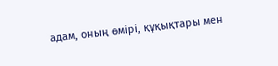адам, оның өмірі, құқықтары мен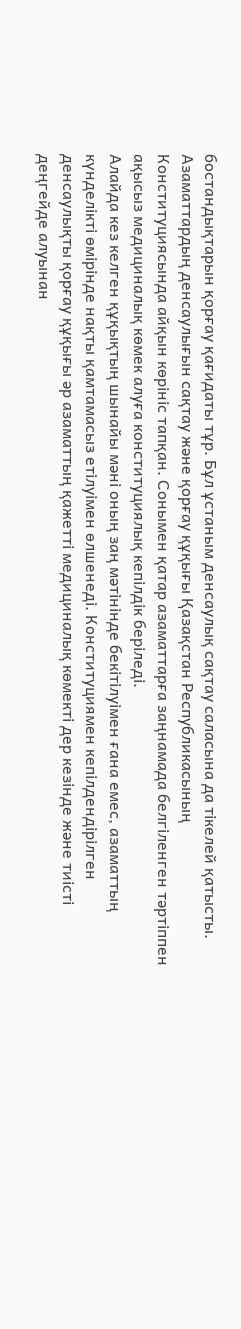бостандықтарын қорғау қағидаты тұр. Бұл ұстаным денсаулық сақтау саласына да тікелей қатысты. Азаматтардың денсаулығын сақтау және қорғау құқығы Қазақстан Республикасының Конституциясында айқын көрініс тапқан. Сонымен қатар азаматтарға заңнамада белгіленген тәртіппен ақысыз медициналық көмек алуға конституциялық кепілдік беріледі.
Алайда кез келген құқықтың шынайы мәні оның заң мәтінінде бекітілуімен ғана емес, азаматтың күнделікті өмірінде нақты қамтамасыз етілуімен өлшенеді. Конституциямен кепілдендірілген денсаулықты қорғау құқығы әр азаматтың қажетті медициналық көмекті дер кезінде және тиісті деңгейде алуынан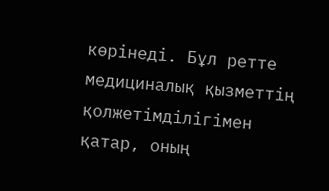көрінеді. Бұл ретте медициналық қызметтің қолжетімділігімен қатар, оның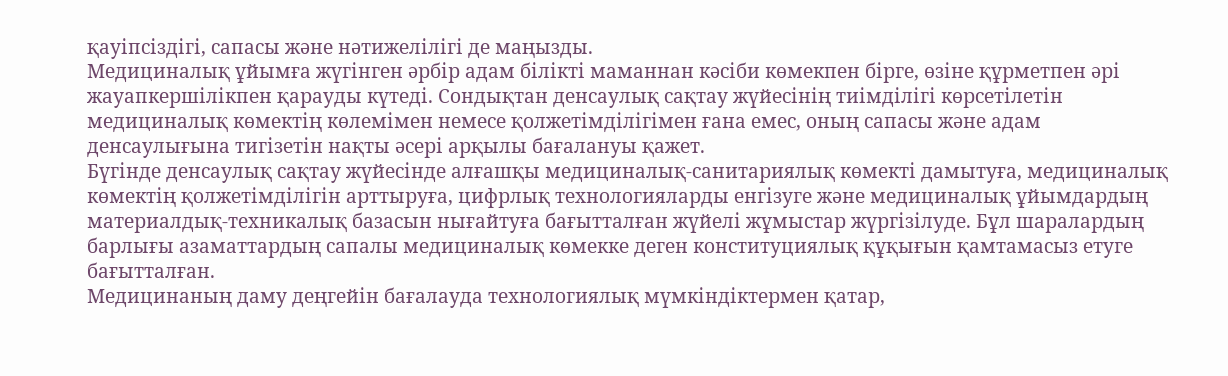қауіпсіздігі, сапасы және нәтижелілігі де маңызды.
Медициналық ұйымға жүгінген әрбір адам білікті маманнан кәсіби көмекпен бірге, өзіне құрметпен әрі жауапкершілікпен қарауды күтеді. Сондықтан денсаулық сақтау жүйесінің тиімділігі көрсетілетін медициналық көмектің көлемімен немесе қолжетімділігімен ғана емес, оның сапасы және адам денсаулығына тигізетін нақты әсері арқылы бағалануы қажет.
Бүгінде денсаулық сақтау жүйесінде алғашқы медициналық-санитариялық көмекті дамытуға, медициналық көмектің қолжетімділігін арттыруға, цифрлық технологияларды енгізуге және медициналық ұйымдардың материалдық-техникалық базасын нығайтуға бағытталған жүйелі жұмыстар жүргізілуде. Бұл шаралардың барлығы азаматтардың сапалы медициналық көмекке деген конституциялық құқығын қамтамасыз етуге бағытталған.
Медицинаның даму деңгейін бағалауда технологиялық мүмкіндіктермен қатар,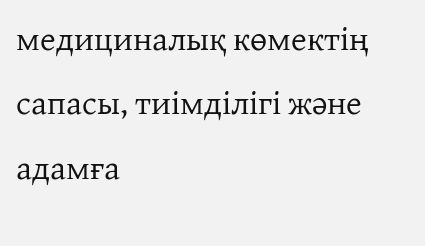медициналық көмектің сапасы, тиімділігі және адамға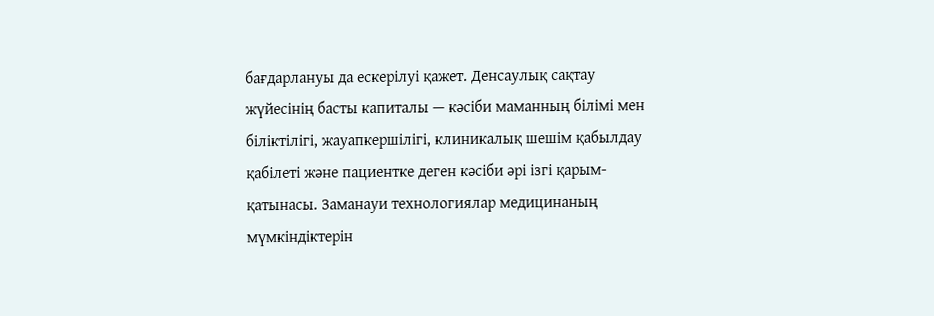бағдарлануы да ескерілуі қажет. Денсаулық сақтау жүйесінің басты капиталы — кәсіби маманның білімі мен біліктілігі, жауапкершілігі, клиникалық шешім қабылдау қабілеті және пациентке деген кәсіби әрі ізгі қарым-қатынасы. Заманауи технологиялар медицинаның мүмкіндіктерін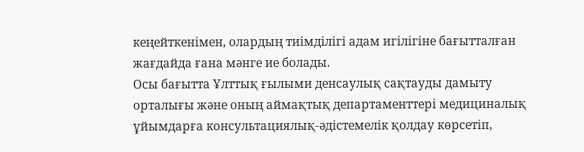кеңейткенімен, олардың тиімділігі адам игілігіне бағытталған жағдайда ғана мәнге ие болады.
Осы бағытта Ұлттық ғылыми денсаулық сақтауды дамыту орталығы және оның аймақтық департаменттері медициналық ұйымдарға консультациялық-әдістемелік қолдау көрсетіп,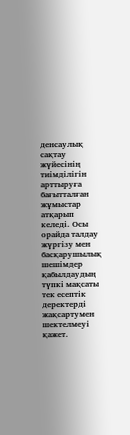денсаулық сақтау жүйесінің тиімділігін арттыруға бағытталған жұмыстар атқарып келеді. Осы орайда талдау жүргізу мен басқарушылық шешімдер қабылдаудың түпкі мақсаты тек есептік деректерді жақсартумен шектелмеуі қажет.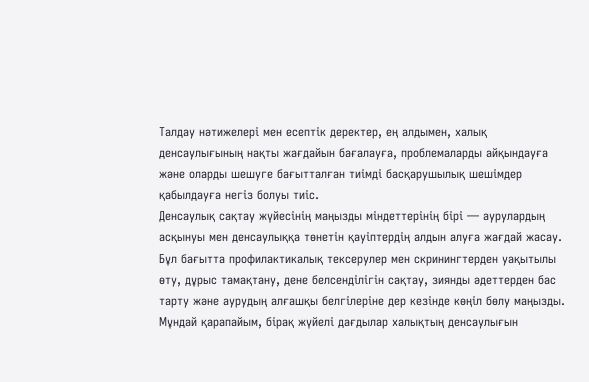Талдау нәтижелері мен есептік деректер, ең алдымен, халық денсаулығының нақты жағдайын бағалауға, проблемаларды айқындауға және оларды шешуге бағытталған тиімді басқарушылық шешімдер қабылдауға негіз болуы тиіс.
Денсаулық сақтау жүйесінің маңызды міндеттерінің бірі — аурулардың асқынуы мен денсаулыққа төнетін қауіптердің алдын алуға жағдай жасау. Бұл бағытта профилактикалық тексерулер мен скринингтерден уақытылы өту, дұрыс тамақтану, дене белсенділігін сақтау, зиянды әдеттерден бас тарту және аурудың алғашқы белгілеріне дер кезінде көңіл бөлу маңызды. Мұндай қарапайым, бірақ жүйелі дағдылар халықтың денсаулығын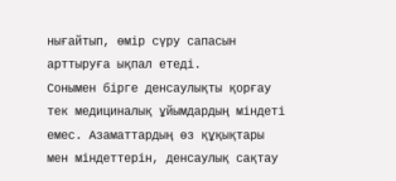нығайтып, өмір сүру сапасын арттыруға ықпал етеді.
Сонымен бірге денсаулықты қорғау тек медициналық ұйымдардың міндеті емес. Азаматтардың өз құқықтары мен міндеттерін, денсаулық сақтау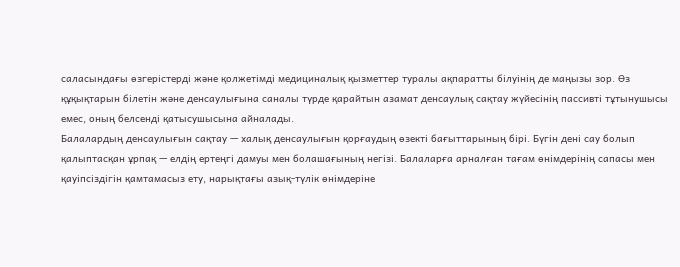саласындағы өзгерістерді және қолжетімді медициналық қызметтер туралы ақпаратты білуінің де маңызы зор. Өз құқықтарын білетін және денсаулығына саналы түрде қарайтын азамат денсаулық сақтау жүйесінің пассивті тұтынушысы емес, оның белсенді қатысушысына айналады.
Балалардың денсаулығын сақтау — халық денсаулығын қорғаудың өзекті бағыттарының бірі. Бүгін дені сау болып қалыптасқан ұрпақ — елдің ертеңгі дамуы мен болашағының негізі. Балаларға арналған тағам өнімдерінің сапасы мен қауіпсіздігін қамтамасыз ету, нарықтағы азық-түлік өнімдеріне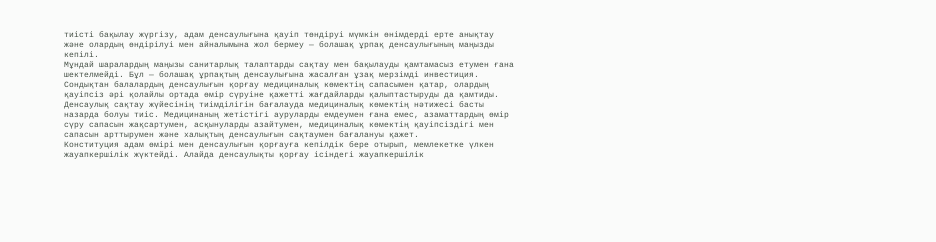тиісті бақылау жүргізу, адам денсаулығына қауіп төндіруі мүмкін өнімдерді ерте анықтау және олардың өндірілуі мен айналымына жол бермеу — болашақ ұрпақ денсаулығының маңызды кепілі.
Мұндай шаралардың маңызы санитарлық талаптарды сақтау мен бақылауды қамтамасыз етумен ғана шектелмейді. Бұл — болашақ ұрпақтың денсаулығына жасалған ұзақ мерзімді инвестиция. Сондықтан балалардың денсаулығын қорғау медициналық көмектің сапасымен қатар, олардың қауіпсіз әрі қолайлы ортада өмір сүруіне қажетті жағдайларды қалыптастыруды да қамтиды.
Денсаулық сақтау жүйесінің тиімділігін бағалауда медициналық көмектің нәтижесі басты назарда болуы тиіс. Медицинаның жетістігі ауруларды емдеумен ғана емес, азаматтардың өмір сүру сапасын жақсартумен, асқынуларды азайтумен, медициналық көмектің қауіпсіздігі мен сапасын арттырумен және халықтың денсаулығын сақтаумен бағалануы қажет.
Конституция адам өмірі мен денсаулығын қорғауға кепілдік бере отырып, мемлекетке үлкен жауапкершілік жүктейді. Алайда денсаулықты қорғау ісіндегі жауапкершілік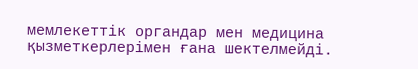мемлекеттік органдар мен медицина қызметкерлерімен ғана шектелмейді.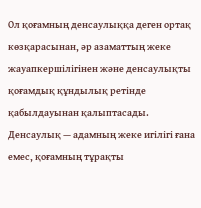Ол қоғамның денсаулыққа деген ортақ көзқарасынан, әр азаматтың жеке жауапкершілігінен және денсаулықты қоғамдық құндылық ретінде қабылдауынан қалыптасады.
Денсаулық — адамның жеке игілігі ғана емес, қоғамның тұрақты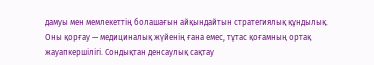дамуы мен мемлекеттің болашағын айқындайтын стратегиялық құндылық. Оны қорғау — медициналық жүйенің ғана емес, тұтас қоғамның ортақ жауапкершілігі. Сондықтан денсаулық сақтау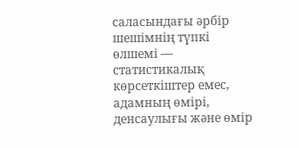саласындағы әрбір шешімнің түпкі өлшемі — статистикалық көрсеткіштер емес, адамның өмірі, денсаулығы және өмір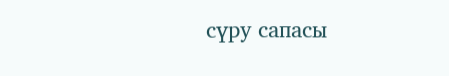сүру сапасы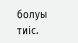болуы тиіс.